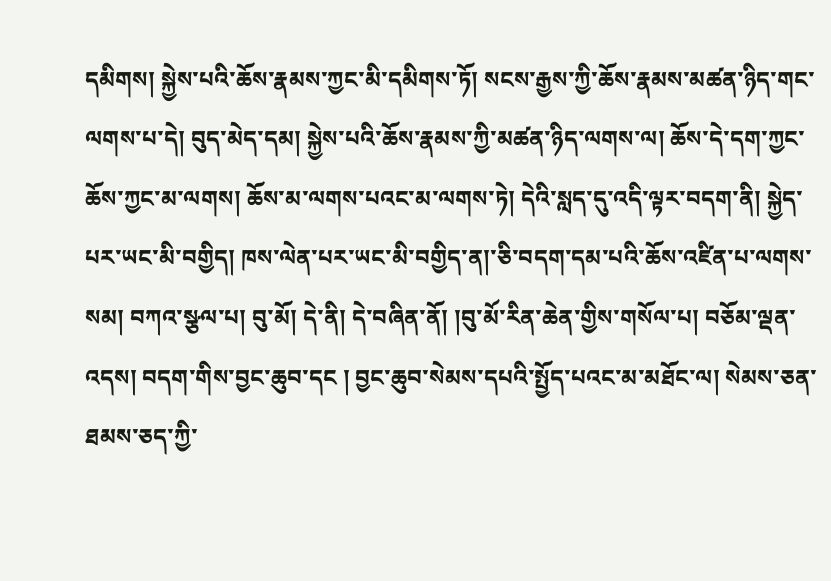དམིགས། སྐྱེས་པའི་ཆོས་རྣམས་ཀྱང་མི་དམིགས་ཏོ། སངས་རྒྱས་ཀྱི་ཆོས་རྣམས་མཚན་ཉིད་གང་ལགས་པ་དེ། བུད་མེད་དམ། སྐྱེས་པའི་ཆོས་རྣམས་ཀྱི་མཚན་ཉིད་ལགས་ལ། ཆོས་དེ་དག་ཀྱང་ཆོས་ཀྱང་མ་ལགས། ཆོས་མ་ལགས་པའང་མ་ལགས་ཏེ། དེའི་སླད་དུ་འདི་ལྟར་བདག་ནི། སྐྱེད་པར་ཡང་མི་བགྱིད། ཁས་ལེན་པར་ཡང་མི་བགྱིད་ན།་ཅི་བདག་དམ་པའི་ཆོས་འཛིན་པ་ལགས་སམ། བཀའ་སྩལ་པ། བུ་མོ། དེ་ནི། དེ་བཞིན་ནོ། །བུ་མོ་རིན་ཆེན་གྱིས་གསོལ་པ། བཅོམ་ལྡན་འདས། བདག་གིས་བྱང་ཆུབ་དང ། བྱང་ཆུབ་སེམས་དཔའི་སྤྱོད་པའང་མ་མཐོང་ལ། སེམས་ཅན་ཐམས་ཅད་ཀྱི་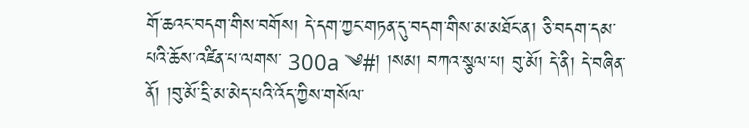གོ་ཆའང་བདག་གིས་བགོས། དེ་དག་ཀྱང་གཏན་དུ་བདག་གིས་མ་མཐོང་ན། ཅི་བདག་དམ་པའི་ཆོས་འཛིན་པ་ལགས་ 300a ༄#། །སམ། བཀའ་སྩལ་པ། བུ་མོ། དེ་ནི། དེ་བཞིན་ནོ། །བུ་མོ་དྲི་མ་མེད་པའི་འོད་ཀྱིས་གསོལ་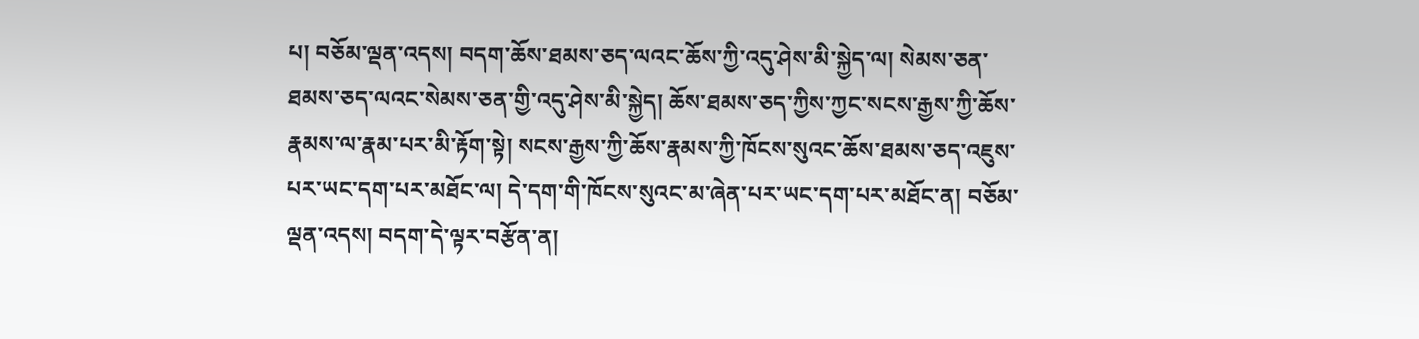པ། བཅོམ་ལྡན་འདས། བདག་ཆོས་ཐམས་ཅད་ལའང་ཆོས་ཀྱི་འདུ་ཤེས་མི་སྐྱེད་ལ། སེམས་ཅན་ཐམས་ཅད་ལའང་སེམས་ཅན་གྱི་འདུ་ཤེས་མི་སྐྱེད། ཆོས་ཐམས་ཅད་ཀྱིས་ཀྱང་སངས་རྒྱས་ཀྱི་ཆོས་རྣམས་ལ་རྣམ་པར་མི་རྟོག་སྟེ། སངས་རྒྱས་ཀྱི་ཆོས་རྣམས་ཀྱི་ཁོངས་སུའང་ཆོས་ཐམས་ཅད་འཇུས་པར་ཡང་དག་པར་མཐོང་ལ། དེ་དག་གི་ཁོངས་སུའང་མ་ཞེན་པར་ཡང་དག་པར་མཐོང་ན། བཅོམ་ལྡན་འདས། བདག་དེ་ལྟར་བརྩོན་ན།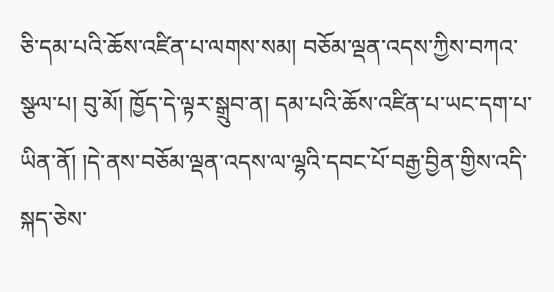ཅི་དམ་པའི་ཆོས་འཛིན་པ་ལགས་སམ། བཅོམ་ལྡན་འདས་ཀྱིས་བཀའ་སྩལ་པ། བུ་མོ། ཁྱོད་དེ་ལྟར་སྒྲུབ་ན། དམ་པའི་ཆོས་འཛིན་པ་ཡང་དག་པ་ཡིན་ནོ། །དེ་ནས་བཅོམ་ལྡན་འདས་ལ་ལྷའི་དབང་པོ་བརྒྱ་བྱིན་གྱིས་འདི་སྐད་ཅེས་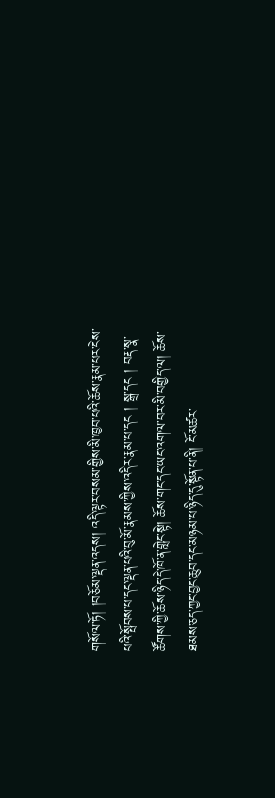གསོལ་ཏོ། །བཅོམ་ལྡན་འདས། འདི་ལྟར་བསམ་གྱིས་མི་ཁྱབ་པའི་ཆོས་རྣམ་པར་ངེས་པའི་སྤོབས་པ་དང་ལྡན་པའི་བུ་མོ་རྣམས་ཀྱིས་འདིར་རྣམ་པ་དང ། སྒྲ་དང ། བརྡ་སྣ་ཚོགས་ཀྱི་ཆོས་ཉིད་དེ་ཁོ་ན་གླེང་སྟེ། ཆོས་གང་དང་ཡང་འགལ་བར་མི་བགྱིད་ལ། ཆོས་ཐམས་ཅད་ཀྱང་བྱང་ཆུབ་དང་མཉམ་པ་ཉིད་དུ་སྟོན་པ་ནི། ངོ་མཚར་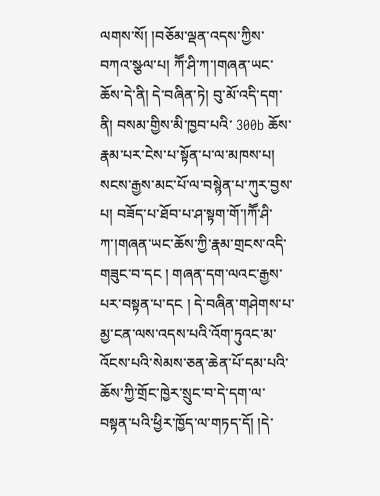ལགས་སོ། །བཅོམ་ལྡན་འདས་ཀྱིས་བཀའ་སྩལ་པ། ཀཽ་ཤི་ཀ་།གཞན་ཡང་ཆོས་དེ་ནི། དེ་བཞིན་ཏེ། བུ་མོ་འདི་དག་ནི། བསམ་གྱིས་མི་ཁྱབ་པའི་ 300b ཆོས་རྣམ་པར་ངེས་པ་སྟོན་པ་ལ་མཁས་པ། སངས་རྒྱས་མང་པོ་ལ་བསྙེན་པ་ཀུར་བྱས་པ། བཟོད་པ་ཐོབ་པ་ཤ་སྟག་གོ་།ཀཽ་ཤི་ཀ་།གཞན་ཡང་ཆོས་ཀྱི་རྣམ་གྲངས་འདི་གཟུང་བ་དང ། གཞན་དག་ལའང་རྒྱས་པར་བསྟན་པ་དང ། དེ་བཞིན་གཤེགས་པ་མྱ་ངན་ལས་འདས་པའི་འོག་ཏུའང་མ་འོངས་པའི་སེམས་ཅན་ཆེན་པོ་དམ་པའི་ཆོས་ཀྱི་གྲོང་ཁྱེར་སྲུང་བ་དེ་དག་ལ་བསྟན་པའི་ཕྱིར་ཁྱོད་ལ་གཏད་དོ། །དེ་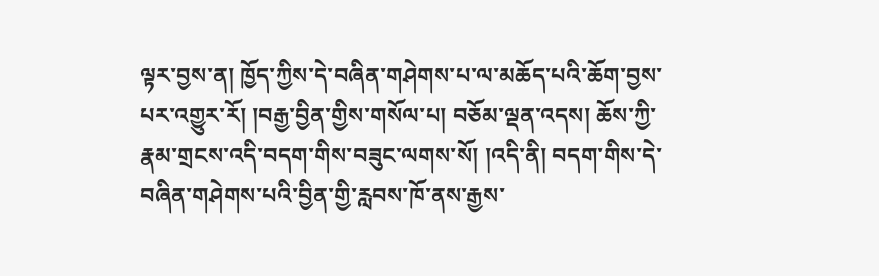ལྟར་བྱས་ན། ཁྱོད་ཀྱིས་དེ་བཞིན་གཤེགས་པ་ལ་མཆོད་པའི་ཆོག་བྱས་པར་འགྱུར་རོ། །བརྒྱ་བྱིན་གྱིས་གསོལ་པ། བཅོམ་ལྡན་འདས། ཆོས་ཀྱི་རྣམ་གྲངས་འདི་བདག་གིས་བཟུང་ལགས་སོ། །འདི་ནི། བདག་གིས་དེ་བཞིན་གཤེགས་པའི་བྱིན་གྱི་རླབས་ཁོ་ནས་རྒྱས་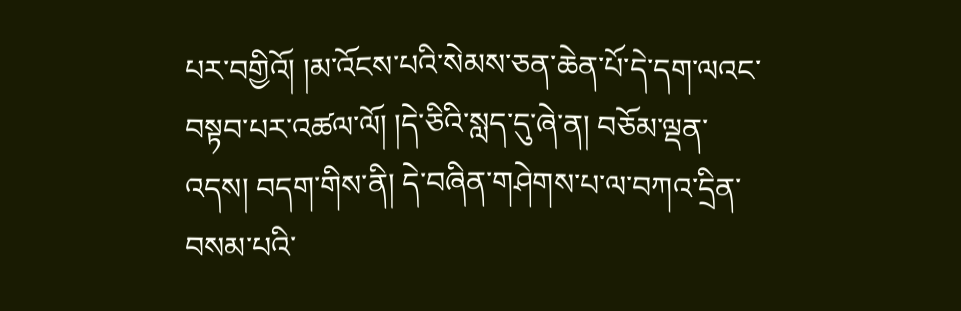པར་བགྱིའོ། །མ་འོངས་པའི་སེམས་ཅན་ཆེན་པོ་དེ་དག་ལའང་བསྟབ་པར་འཚལ་ལོ། །དེ་ཅིའི་སླད་དུ་ཞེ་ན། བཅོམ་ལྡན་འདས། བདག་གིས་ནི། དེ་བཞིན་གཤེགས་པ་ལ་བཀའ་དྲིན་བསམ་པའི་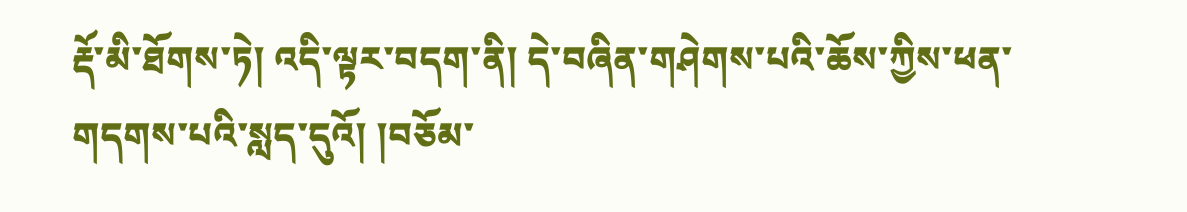རྡོ་མི་ཐོགས་ཏེ། འདི་ལྟར་བདག་ནི། དེ་བཞིན་གཤེགས་པའི་ཆོས་ཀྱིས་ཕན་གདགས་པའི་སླད་དུའོ། །བཅོམ་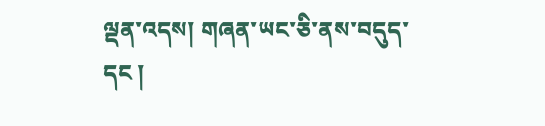ལྡན་འདས། གཞན་ཡང་ཅི་ནས་བདུད་དང །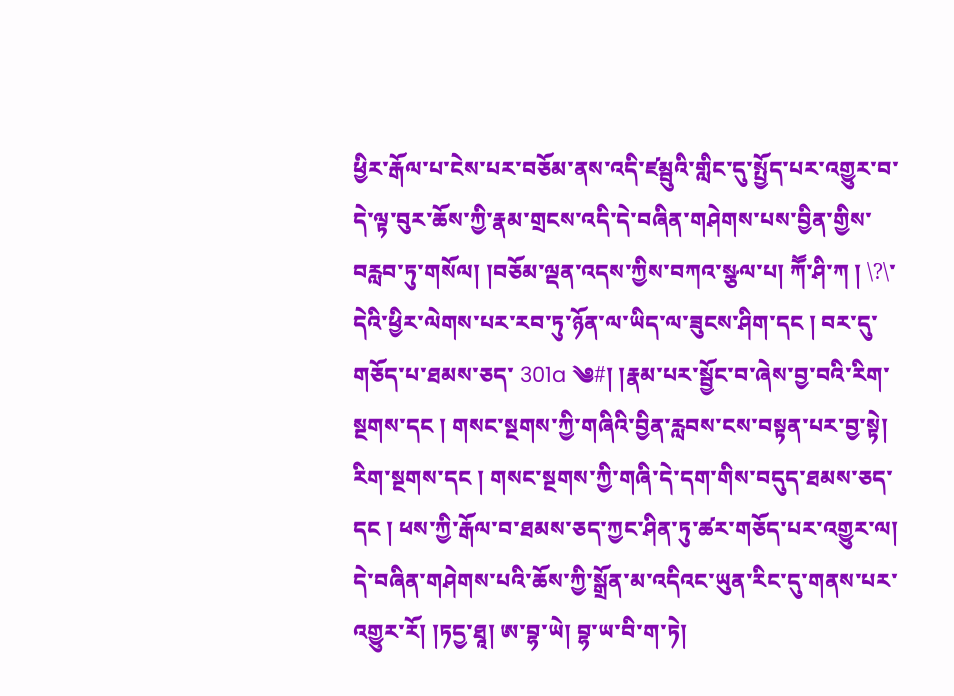ཕྱིར་རྒོལ་པ་ངེས་པར་བཅོམ་ནས་འདི་ཛམྦུའི་གླིང་དུ་སྤྱོད་པར་འགྱུར་བ་དེ་ལྟ་བུར་ཆོས་ཀྱི་རྣམ་གྲངས་འདི་དེ་བཞིན་གཤེགས་པས་བྱིན་གྱིས་བརླབ་ཏུ་གསོལ། །བཅོམ་ལྡན་འདས་ཀྱིས་བཀའ་སྩལ་པ། ཀཽ་ཤི་ཀ ། \?\་དེའི་ཕྱིར་ལེགས་པར་རབ་ཏུ་ཉོན་ལ་ཡིད་ལ་ཟུངས་ཤིག་དང ། བར་དུ་གཅོད་པ་ཐམས་ཅད་ 301a ༄#། །རྣམ་པར་སྦྱོང་བ་ཞེས་བྱ་བའི་རིག་སྔགས་དང ། གསང་སྔགས་ཀྱི་གཞིའི་བྱིན་རླབས་ངས་བསྟན་པར་བྱ་སྟེ། རིག་སྔགས་དང ། གསང་སྔགས་ཀྱི་གཞི་དེ་དག་གིས་བདུད་ཐམས་ཅད་དང ། ཕས་ཀྱི་རྒོལ་བ་ཐམས་ཅད་ཀྱང་ཤིན་ཏུ་ཚར་གཅོད་པར་འགྱུར་ལ། དེ་བཞིན་གཤེགས་པའི་ཆོས་ཀྱི་སྒྲོན་མ་འདིའང་ཡུན་རིང་དུ་གནས་པར་འགྱུར་རོ། །ཏདྱ་ཐཱ། ཨ་བྷ་ཡེ། བྷ་ཡ་བི་ག་ཏེ།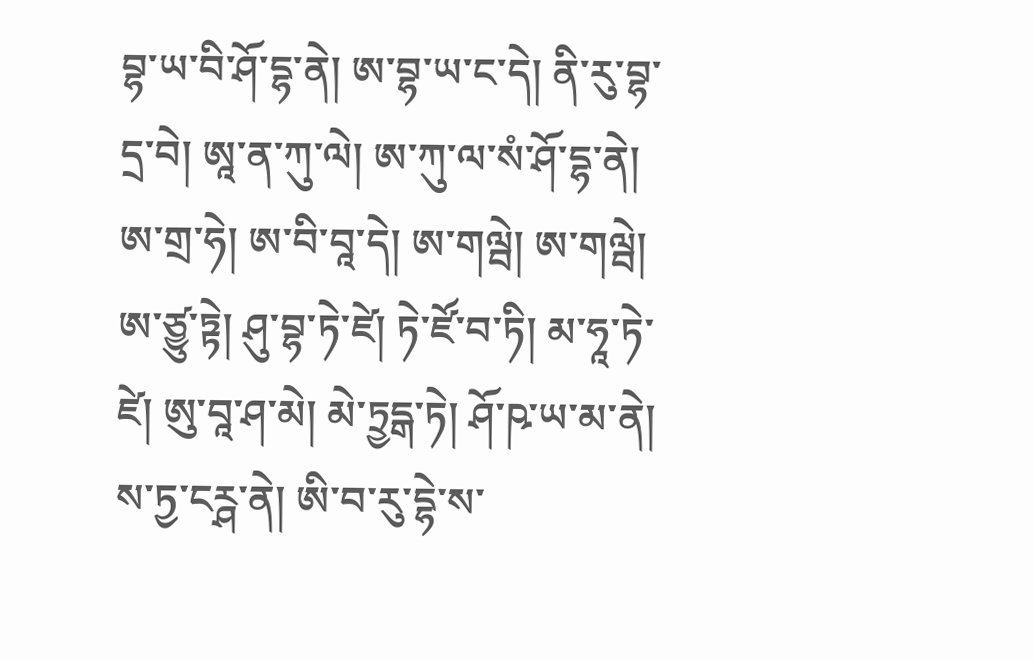བྷ་ཡ་བི་ཤོ་དྷ་ནེ། ཨ་བྷ་ཡ་ང་དེ། ནི་རུ་བྷ་དྲ་བེ། ཨཱ་ན་ཀུ་ལེ། ཨ་ཀུ་ལ་སཾ་ཤོ་དྷ་ནེ། ཨ་གྲ་ཧེ། ཨ་བི་བཱ་དེ། ཨ་གལྦེ། ཨ་གལྦེ། ཨ་ཙྱུ་ཏྟེ། ཤུ་བྷ་ཏེ་ཛེ། ཏེ་ཛོ་བ་ཏི། མ་ཧཱ་ཏེ་ཛེ། ཨུ་བཱ་ཤ་མེ། མེ་ཏྲྱདྒ་ཏེ། ཤོ་ཥ་ཡ་མ་ནེ། ས་ཏྱ་ངཪྴ་ནེ། ཨི་བ་རུ་དྷེ་ས་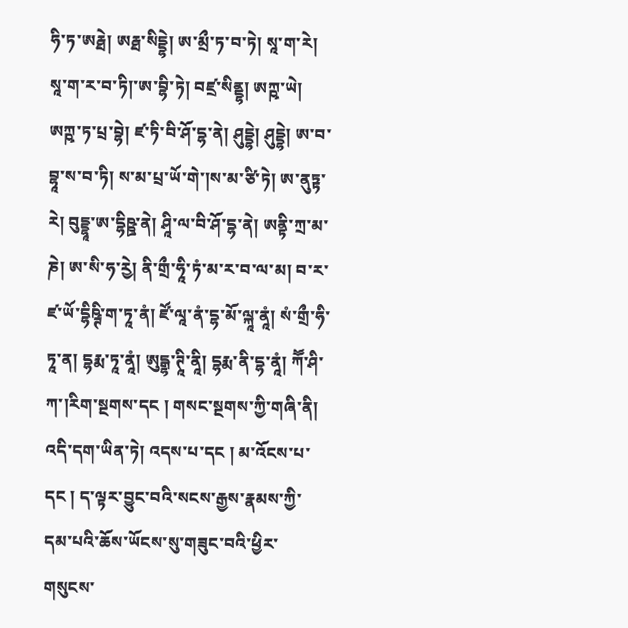ཧི་ཏ་ཨརྠེ། ཨརྠ་སིདྡྷེ། ཨ་མྲྀ་ཏ་བ་ཏེ། སཱ་ག་རེ། སཱ་ག་ར་བ་ཏི།་ཨ་བྷི་ཏེ། བཛྲ་སིནྡྷ། ཨཀྵ་ཡེ། ཨཀྵ་ཏ་པྲ་བྷེ། ཛ་ཏི་བི་ཤོ་དྷ་ནེ། ཤུདྡྷེ། ཤུདྡྷེ། ཨ་བ་བྷཱ་ས་བ་ཏི། ས་མ་པྲ་ཡོ་གེ་།ས་མ་ཙི་ཏེ། ཨ་ནུཏྟ་རེ། བུདྡྷཱ་ཨ་དྷིཥྛ་ནེ། ཤཱི་ལ་བི་ཤོ་དྷ་ནེ། ཨནྟི་ཀྲ་མ་ཎེ། ཨ་སི་ཧ་རྱེ། ནི་གྲྀ་ཧཱི་ཏཾ་མ་ར་བ་ལ་མ། བ་ར་ཛ་ཡོ་དྷིཥྚི་ག་ཏཱ་ནཾ། ཛོ་ལཱ་ནཾ་དྷ་མོ་ལྐཱ་ནཱཾ། སཾ་གྲྀ་ཧི་ཏཱ་ན། དྷརྨ་ཏཱ་ནཱཾ། ཨུདྒྷ་ཊཱི་ནཱི། དྷརྨ་ནི་དྷ་ནཱཾ། ཀཽ་ཤི་ཀ་།རིག་སྔགས་དང ། གསང་སྔགས་ཀྱི་གཞི་ནི། འདི་དག་ཡིན་ཏེ། འདས་པ་དང ། མ་འོངས་པ་དང ། ད་ལྟར་བྱུང་བའི་སངས་རྒྱས་རྣམས་ཀྱི་དམ་པའི་ཆོས་ཡོངས་སུ་གཟུང་བའི་ཕྱིར་གསུངས་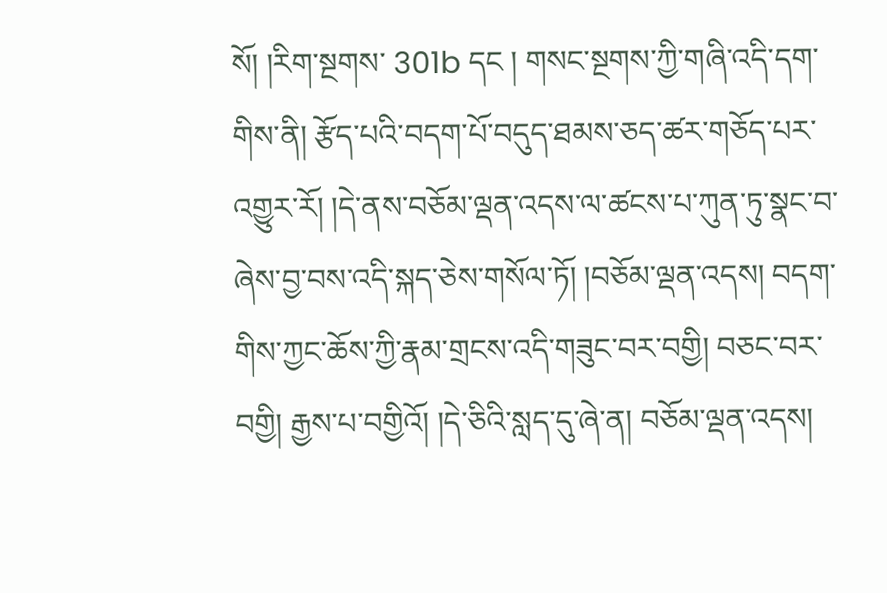སོ། །རིག་སྔགས་ 301b དང ། གསང་སྔགས་ཀྱི་གཞི་འདི་དག་གིས་ནི། རྩོད་པའི་བདག་པོ་བདུད་ཐམས་ཅད་ཚར་གཅོད་པར་འགྱུར་རོ། །དེ་ནས་བཅོམ་ལྡན་འདས་ལ་ཚངས་པ་ཀུན་ཏུ་སྣང་བ་ཞེས་བྱ་བས་འདི་སྐད་ཅེས་གསོལ་ཏོ། །བཅོམ་ལྡན་འདས། བདག་གིས་ཀྱང་ཆོས་ཀྱི་རྣམ་གྲངས་འདི་གཟུང་བར་བགྱི། བཅང་བར་བགྱི། རྒྱས་པ་བགྱིའོ། །དེ་ཅིའི་སླད་དུ་ཞེ་ན། བཅོམ་ལྡན་འདས།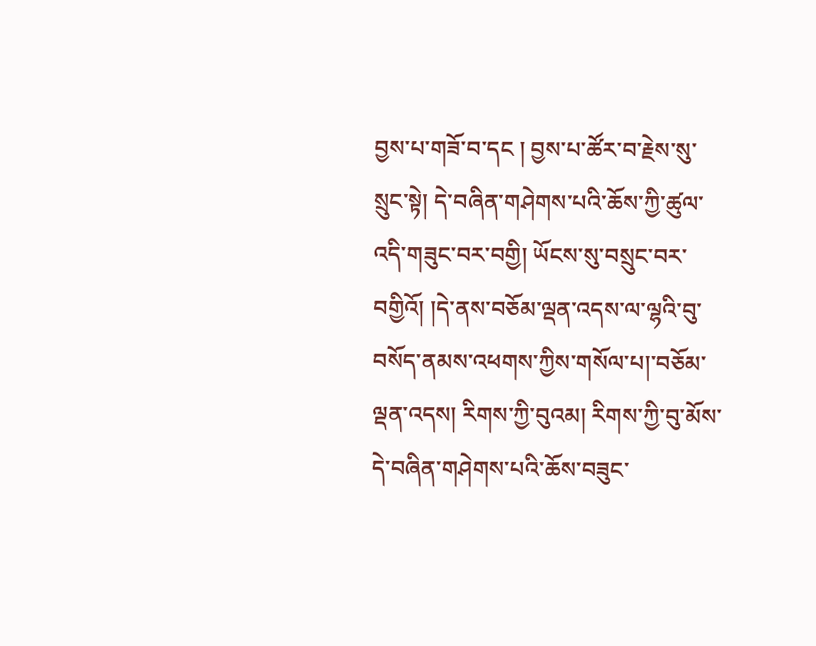བྱས་པ་གཟོ་བ་དང ། བྱས་པ་ཚོར་བ་རྗེས་སུ་སྲུང་སྟེ། དེ་བཞིན་གཤེགས་པའི་ཆོས་ཀྱི་ཚུལ་འདི་གཟུང་བར་བགྱི། ཡོངས་སུ་བསྲུང་བར་བགྱིའོ། །དེ་ནས་བཅོམ་ལྡན་འདས་ལ་ལྷའི་བུ་བསོད་ནམས་འཕགས་ཀྱིས་གསོལ་པ།་བཅོམ་ལྡན་འདས། རིགས་ཀྱི་བུའམ། རིགས་ཀྱི་བུ་མོས་དེ་བཞིན་གཤེགས་པའི་ཆོས་བཟུང་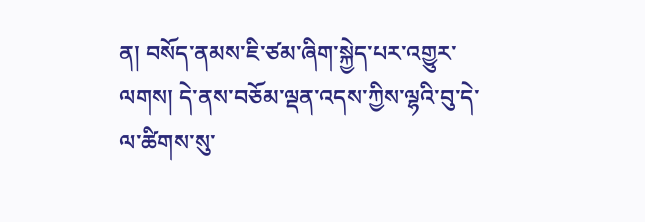ན། བསོད་ནམས་ཇི་ཙམ་ཞིག་སྐྱེད་པར་འགྱུར་ལགས། དེ་ནས་བཅོམ་ལྡན་འདས་ཀྱིས་ལྷའི་བུ་དེ་ལ་ཚིགས་སུ་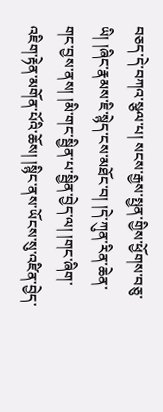བཅད་དེ་བཀའ་སྩལ་པ། སངས་རྒྱས་སྤྱན་གྱིས་ཕྱོགས་བཅུ་ཡི། །ཞིང་རྣམས་ཇི་སྙེད་ངས་མཐོང་བ། །དེ་ཀུན་རིན་ཆེན་གང་བྱས་ནས། །མི་གང་སྦྱིན་པ་སྦྱིན་བྱེད་ལ། །གང་ཞིག་འཇིག་རྟེན་མགོན་པོའི་ཆོས། །སྙིང་ནས་ཡོངས་སུ་འཛིན་བྱེད་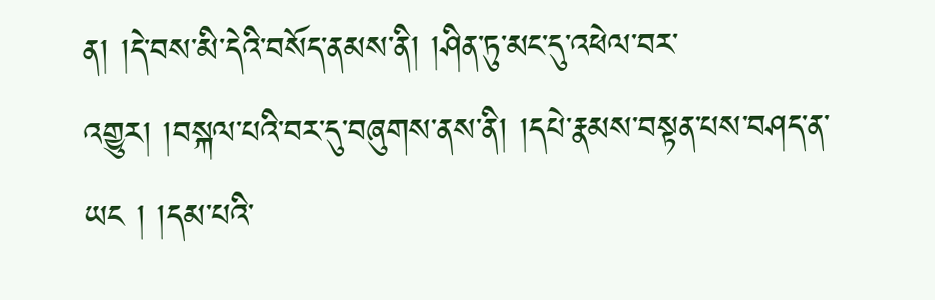ན། །དེ་བས་མི་དེའི་བསོད་ནམས་ནི། །ཤིན་ཏུ་མང་དུ་འཕེལ་བར་འགྱུར། །བསྐལ་པའི་བར་དུ་བཞུགས་ནས་ནི། །དཔེ་རྣམས་བསྟན་པས་བཤད་ན་ཡང ། །དམ་པའི་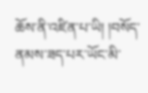ཆོས་ནི་འཛིན་པ་ཡི། །བསོད་ནམས་ཟད་པར་ཡོང་མི་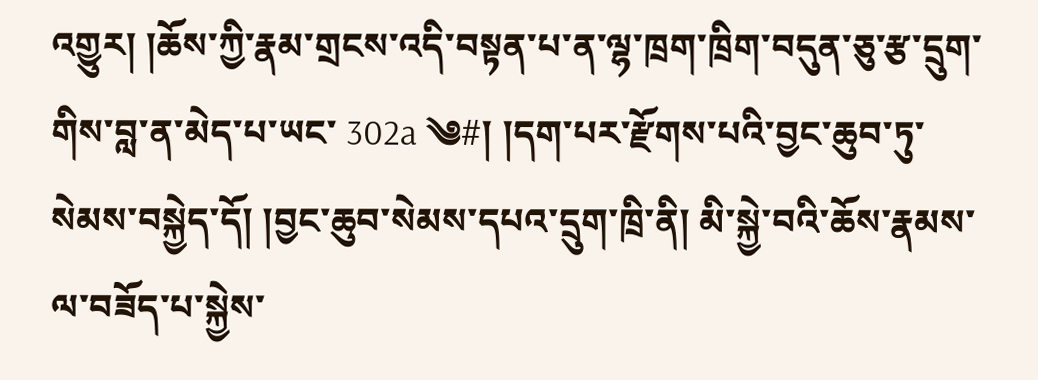འགྱུར། །ཆོས་ཀྱི་རྣམ་གྲངས་འདི་བསྟན་པ་ན་ལྷ་ཁྲག་ཁྲིག་བདུན་ཅུ་རྩ་དྲུག་གིས་བླ་ན་མེད་པ་ཡང་ 302a ༄#། །དག་པར་རྫོགས་པའི་བྱང་ཆུབ་ཏུ་སེམས་བསྐྱེད་དོ། །བྱང་ཆུབ་སེམས་དཔའ་དྲུག་ཁྲི་ནི། མི་སྐྱེ་བའི་ཆོས་རྣམས་ལ་བཟོད་པ་སྐྱེས་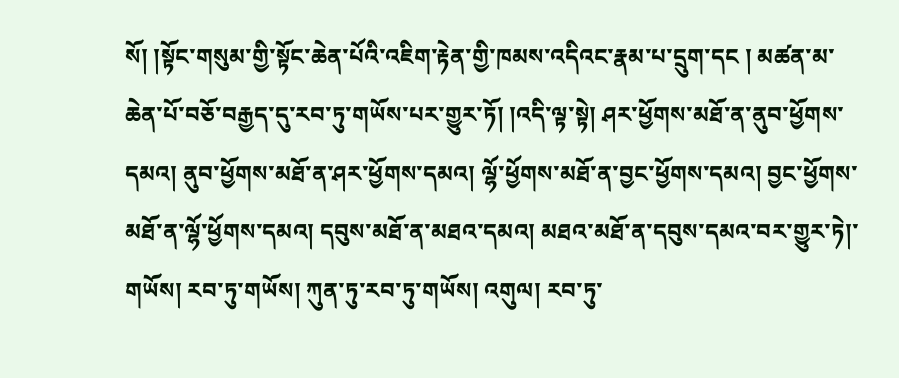སོ། །སྟོང་གསུམ་གྱི་སྟོང་ཆེན་པོའི་འཇིག་རྟེན་གྱི་ཁམས་འདིའང་རྣམ་པ་དྲུག་དང ། མཚན་མ་ཆེན་པོ་བཅོ་བརྒྱད་དུ་རབ་ཏུ་གཡོས་པར་གྱུར་ཏོ། །འདི་ལྟ་སྟེ། ཤར་ཕྱོགས་མཐོ་ན་ནུབ་ཕྱོགས་དམའ། ནུབ་ཕྱོགས་མཐོ་ན་ཤར་ཕྱོགས་དམའ། ལྷོ་ཕྱོགས་མཐོ་ན་བྱང་ཕྱོགས་དམའ། བྱང་ཕྱོགས་མཐོ་ན་ལྷོ་ཕྱོགས་དམའ། དབུས་མཐོ་ན་མཐའ་དམའ། མཐའ་མཐོ་ན་དབུས་དམའ་བར་གྱུར་ཏེ།་གཡོས། རབ་ཏུ་གཡོས། ཀུན་ཏུ་རབ་ཏུ་གཡོས། འགུལ། རབ་ཏུ་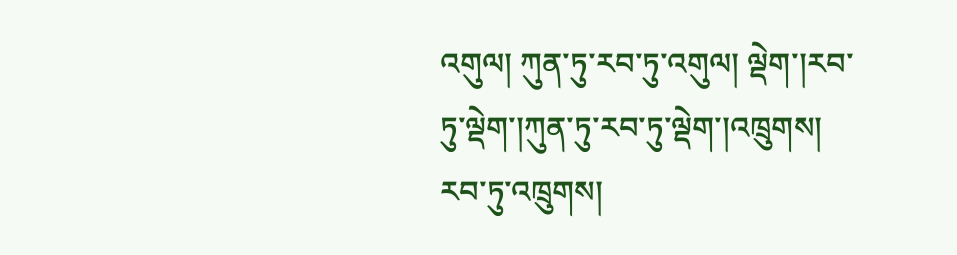འགུལ། ཀུན་ཏུ་རབ་ཏུ་འགུལ། ལྡེག་།རབ་ཏུ་ལྡེག་།ཀུན་ཏུ་རབ་ཏུ་ལྡེག་།འཁྲུགས། རབ་ཏུ་འཁྲུགས།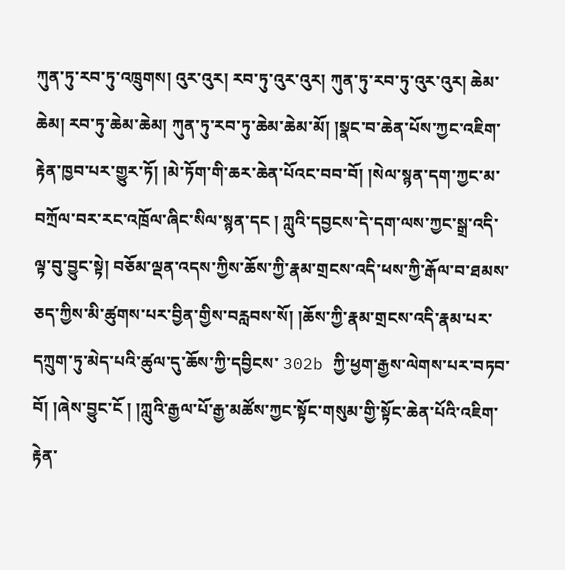ཀུན་ཏུ་རབ་ཏུ་འཁྲུགས། འུར་འུར། རབ་ཏུ་འུར་འུར། ཀུན་ཏུ་རབ་ཏུ་འུར་འུར། ཆེམ་ཆེམ། རབ་ཏུ་ཆེམ་ཆེམ། ཀུན་ཏུ་རབ་ཏུ་ཆེམ་ཆེམ་མོ། །སྣང་བ་ཆེན་པོས་ཀྱང་འཇིག་རྟེན་ཁྱབ་པར་གྱུར་ཏོ། །མེ་ཏོག་གི་ཆར་ཆེན་པོའང་བབ་བོ། །སེལ་སྙན་དག་ཀྱང་མ་བཀྲོལ་བར་རང་འཁྲོལ་ཞིང་སིལ་སྙན་དང ། ཀླུའི་དབྱངས་དེ་དག་ལས་ཀྱང་སྒྲ་འདི་ལྟ་བུ་བྱུང་སྟེ། བཅོམ་ལྡན་འདས་ཀྱིས་ཆོས་ཀྱི་རྣམ་གྲངས་འདི་ཕས་ཀྱི་རྒོལ་བ་ཐམས་ཅད་ཀྱིས་མི་ཚུགས་པར་བྱིན་གྱིས་བརླབས་སོ། །ཆོས་ཀྱི་རྣམ་གྲངས་འདི་རྣམ་པར་དཀྲུག་ཏུ་མེད་པའི་ཚུལ་དུ་ཆོས་ཀྱི་དབྱིངས་ 302b ཀྱི་ཕྱག་རྒྱས་ལེགས་པར་བཏབ་བོ། །ཞེས་བྱུང་ངོ ། །ཀླུའི་རྒྱལ་པོ་རྒྱ་མཚོས་ཀྱང་སྟོང་གསུམ་གྱི་སྟོང་ཆེན་པོའི་འཇིག་རྟེན་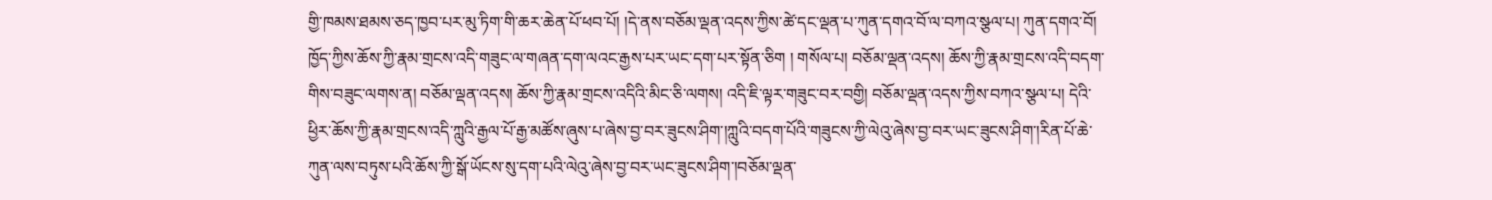གྱི་ཁམས་ཐམས་ཅད་ཁྱབ་པར་མུ་ཏིག་གི་ཆར་ཆེན་པོ་ཕབ་པོ། །དེ་ནས་བཅོམ་ལྡན་འདས་ཀྱིས་ཚེ་དང་ལྡན་པ་ཀུན་དགའ་བོ་ལ་བཀའ་སྩལ་པ། ཀུན་དགའ་བོ། ཁྱོད་ཀྱིས་ཆོས་ཀྱི་རྣམ་གྲངས་འདི་གཟུང་ལ་གཞན་དག་ལའང་རྒྱས་པར་ཡང་དག་པར་སྟོན་ཅིག ། གསོལ་པ། བཅོམ་ལྡན་འདས། ཆོས་ཀྱི་རྣམ་གྲངས་འདི་བདག་གིས་བཟུང་ལགས་ན། བཅོམ་ལྡན་འདས། ཆོས་ཀྱི་རྣམ་གྲངས་འདིའི་མིང་ཅི་ལགས། འདི་ཇི་ལྟར་གཟུང་བར་བགྱི། བཅོམ་ལྡན་འདས་ཀྱིས་བཀའ་སྩལ་པ། དེའི་ཕྱིར་ཆོས་ཀྱི་རྣམ་གྲངས་འདི་ཀླུའི་རྒྱལ་པོ་རྒྱ་མཚོས་ཞུས་པ་ཞེས་བྱ་བར་ཟུངས་ཤིག་།ཀླུའི་བདག་པོའི་གཟུངས་ཀྱི་ལེའུ་ཞེས་བྱ་བར་ཡང་ཟུངས་ཤིག་།རིན་པོ་ཆེ་ཀུན་ལས་བཏུས་པའི་ཆོས་ཀྱི་སྒོ་ཡོངས་སུ་དག་པའི་ལེའུ་ཞེས་བྱ་བར་ཡང་ཟུངས་ཤིག་།བཅོམ་ལྡན་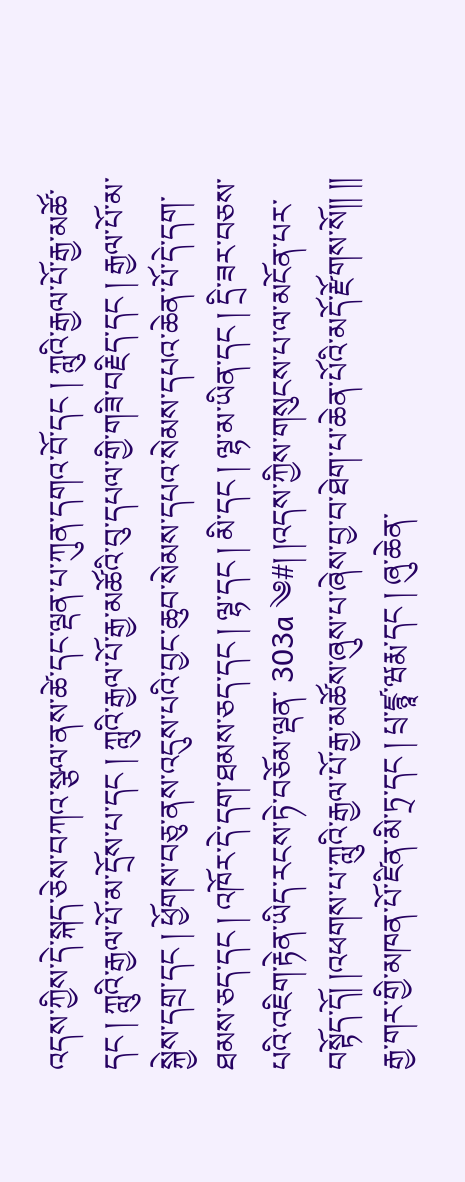འདས་ཀྱིས་དེ་སྐད་ཅེས་བཀའ་སྩལ་ནས་ཚེ་དང་ལྡན་པ་ཀུན་དགའ་བོ་དང ། ཀླུའི་རྒྱལ་པོ་རྒྱ་མཚོ་དང ། ཀླུའི་རྒྱལ་པོ་མ་དྲོས་པ་དང ། ཀླུའི་རྒྱལ་པོ་རྒྱ་མཚོའི་བུ་དཔལ་གྱི་གཟི་བརྗིད་དང ། རྒྱལ་པོ་མ་སྐྱེས་དགྲ་དང ། ཕྱོགས་བཅུ་ནས་འདུས་པའི་བྱང་ཆུབ་སེམས་དཔའ་སེམས་དཔའ་ཆེན་པོ་དེ་དག་ཐམས་ཅད་དང ། འཁོར་དེ་དག་ཐམས་ཅད་དང ། ལྷ་དང ། མི་དང ། ལྷ་མ་ཡིན་དང ། དྲི་ཟར་བཅས་པའི་འཇིག་རྟེན་ཡིད་རངས་ཏེ་བཅོམ་ལྡན་ 303a ༄#། །འདས་ཀྱིས་གསུངས་པ་ལ་མངོན་པར་བསྟོད་དོ། །འཕགས་པ་ཀླུའི་རྒྱལ་པོ་རྒྱ་མཚོས་ཞུས་པ་ཞེས་བྱ་བ་ཐེག་པ་ཆེན་པོའི་མདོ་རྫོགས་སོ།། །། རྒྱ་གར་གྱི་མཁན་པོ་ཛིན་མི་ཏྲ་དང ། པྲ་ཛྙཱ་ཝརྨ་དང ། ཞུ་ཆེན་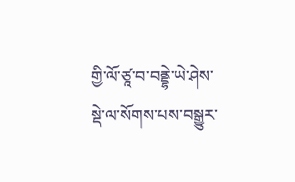གྱི་ལོ་ཙཱ་བ་བནྡྷེ་ཡེ་ཤེས་སྡེ་ལ་སོགས་པས་བསྒྱུར་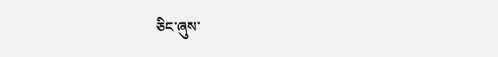ཅིང་ཞུས་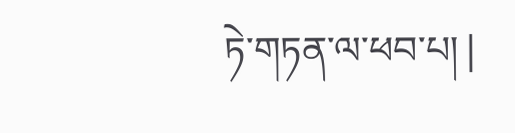ཏེ་གཏན་ལ་ཕབ་པ། |